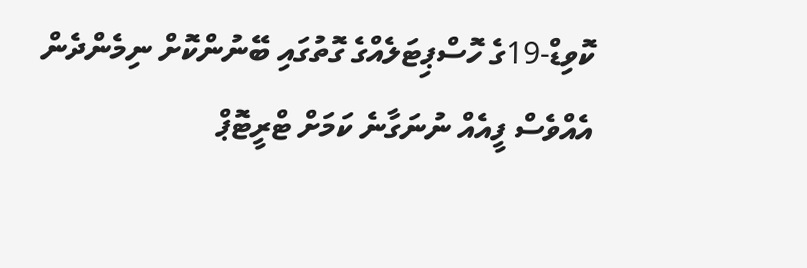ކޮވިޑް-19ގެ ހޮސްޕިޓަލެއްގެ ގޮތުގައި ބޭނުންކޮށް ނިމެންދެން އެއްވެސް ފީއެއް ނުނަގާނެ ކަމަށް ޓްރީޓޮޕް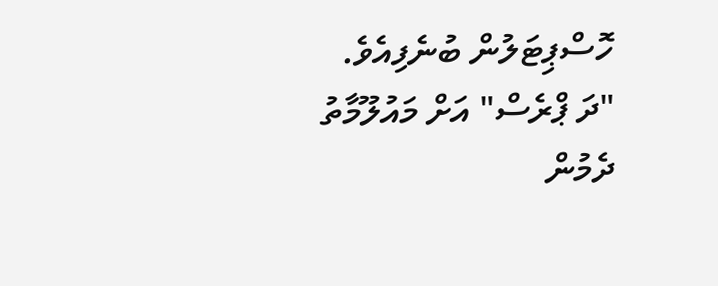ހޮސްޕިޓަލުން ބުނެފިއެވެ.
"ދަ ޕްރެސް" އަށް މައުލޫމާތު ދެމުން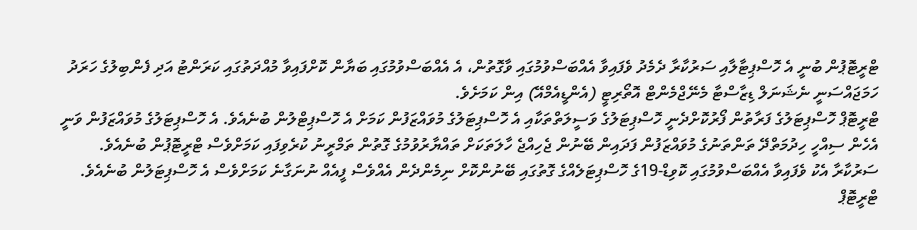ޓްރީޓޮޕުން ބުނީ އެ ހޮސްޕިޓާލާއި ސަރުކާރާ ދެމެދު ވެފައިވާ އެއްބަސްވުމުގައި ވާގޮތުން، އެ އެއްބަސްވުމުގައި ބަޔާން ކޮށްފައިވާ މުއްދަތުގައި ކަރަންޓު އަދި ފެންބިލުގެ ހަރަދު ހަމަޖައްސަނީ ނެޝަނަލް ޑިޒާސްޓާ މެނޭޖްމެންޓް އޮތޯރިޓީ (އެންޑީއެމްއޭ) އިން ކަމަށެވެ.
ޓްރީޓޮޕް ހޮސްޕިޓަލުގެ ފަރާތުން ފޯރުކޮށްދެނީ ހޮސްޕިޓަލުގެ ވަސީލަތްތަކާއި އެ ހޮސްޕިޓަލުގެ މުވައްޒަފުން ކަމަށް އެ ހޮސްޕިޓްލުން ބުނެއެވެ. އެ ހޮސްޕިޓަލުގެ މުވައްޒަފުން ވަނީ އެހެން ސިއްހީ ހިދުމަތްދޭ ތަންތަނުގެ މުވައްޒަފުން ފަދައިން ބޭނުން ޖެހިއްޖެ ހާލަތަކަށް ތައްޔާރުވުމުގެ ގޮތުން ތަމްރީނު ކުރެވިފައި ކަމަށްވެސް ޓްރީޓޮޕުން ބުނެއެވެ.
ސަރުކާރާ އެކު ވެފައިވާ އެއްބަސްވުމުގައި ކޮވިޑް-19ގެ ހޮސްޕިޓަލެއްގެ ގޮތުގައި ބޭނުންކޮށް ނިމެންދެން އެއްވެސް ފީއެއް ނުނަގާނެ ކަމަށްވެސް އެ ހޮސްޕިޓަލުން ބުނެއެވެ.
ޓްރީޓޮޕް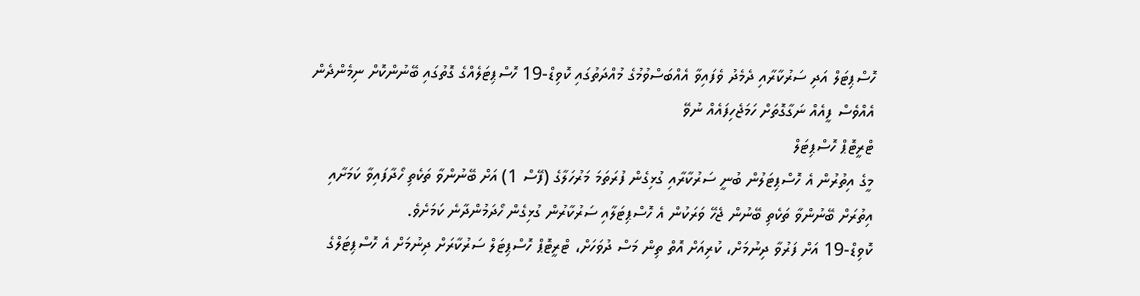ހޮސްޕިޓަލް އަދި ސަރުކާރާއި ދެމެދު ވެފައިވާ އެއްބަސްވުމުގެ މުއްދަތުގައި ކޮވިޑް-19 ހޮސްޕިޓަލެއްގެ ގޮތުގައި ބޭނުންކޮށް ނިމެންދެން އެއްވެސް ފީއެއް ނަގާގޮތަށް ހަމަޖެހިފައެއް ނުވޭ
ޓްރީޓޮޕް ހޮސްޕިޓަލް
މީގެ އިތުރުން އެ ހޮސްޕިޓަލުން ބުނީ ސަރުކާރާއި ގުޅިގެން ފުރަތަމަ މަރުހަލާގެ (ފޭސް 1) އަށް ބޭނުންވާ ތަކެތި ހޯދާފައިވާ ކަމަށާއި އިތުރަށް ބޭނުންވާ ތަކެތި ބޭނުން ޖެހޭ ވަރަކުން އެ ހޮސްޕިޓަލާއި ސަރުކާރުން ގުޅިގެން ހޯދަމުންދާނެ ކަމަށެވެ.
ކޮވިޑް-19 އަށް ފަރުވާ ދިނުމަށް، ކުރިއަށް އޮތް ތިން މަސް ދުވަހަށް، ޓްރީޓޮޕް ހޮސްޕިޓަލް ސަރުކާރަށް ދިނުމަށް އެ ހޮސްޕިޓަލްގެ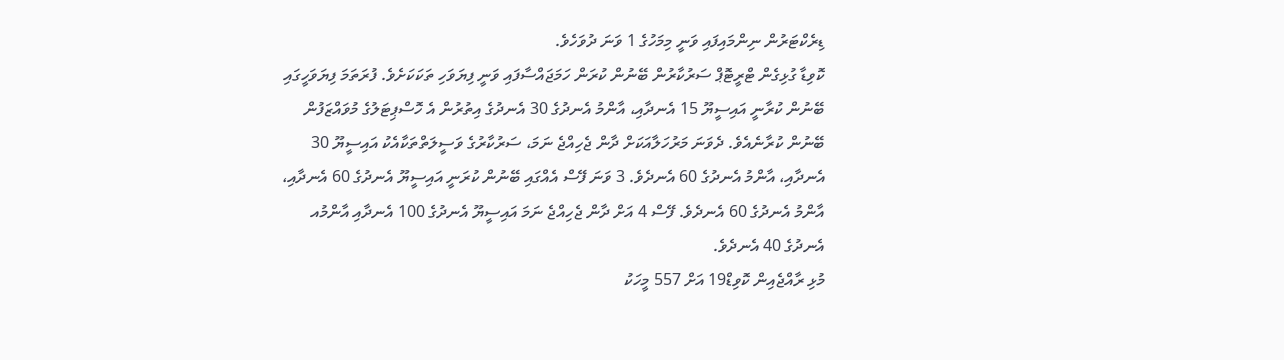ޑިރެކްޓަރުން ނިންމައިފައި ވަނީ މިމަހުގެ 1 ވަނަ ދުވަހެވެ.
ކޮވިޑާ ގުޅިގެން ޓްރީޓޮޕް ސަރުކާރުން ބޭނުން ކުރަން ހަމަޖައްސާފައި ވަނީ ފިޔަވަހި ތަކަކަށެވެ. ފުރަތަމަ ފިޔަވަހީގައި ބޭނުން ކުރާނީ އައިސީޔޫ 15 އެނދާއި، އާންމު އެނދުގެ 30 އެނދުގެ އިތުރުން އެ ހޮސްޕިޓަލުގެ މުވައްޒަފުން ބޭނުން ކުރާނެއެވެ. ދެވަނަ މަރުހަލާއަކަށް ދާން ޖެހިއްޖެ ނަމަ، ސަރުކާރުގެ ވަސީލަތްތަކާއެކު އައިސީޔޫ 30 އެނދާއި، އާންމު އެނދުގެ 60 އެނދެވެ. 3 ވަނަ ފޭސް އެއްގައި ބޭނުން ކުރަނީ އައިސީޔޫ އެނދުގެ 60 އެނދާއި، އާންމު އެނދުގެ 60 އެނދެވެ. ފޭސް 4 އަށް ދާން ޖެހިއްޖެ ނަމަ އައިސީޔޫ އެނދުގެ 100 އެނދާއި އާންމުއ އެނދުގެ 40 އެނދެވެ.
މުޅި ރާއްޖެއިން ކޮވިޑް19 އަށް 557 މީހަކު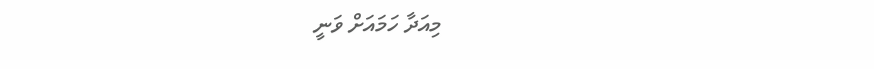މިއަދާ ހަމައަށް ވަނީ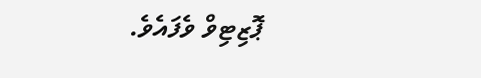ޕޮޒިޓިވް ވެފައެވެ.